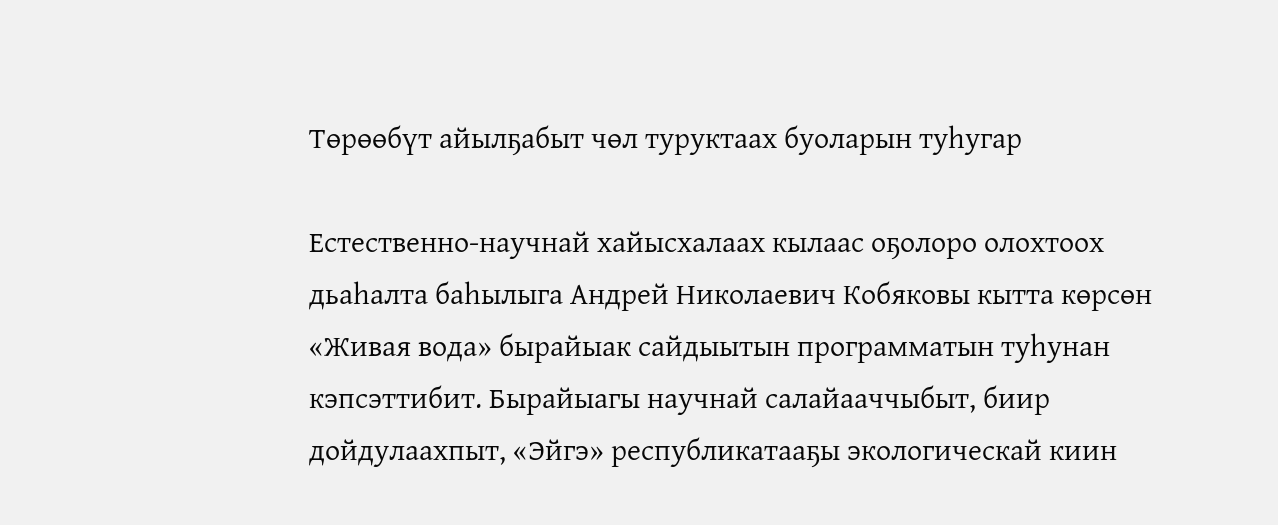Төрөөбүт айылҕабыт чөл туруктаах буоларын туһугар

Естественно-научнай хайысхалаах кылаас оҕолоро олохтоох дьаһалта баһылыга Андрей Николаевич Кобяковы кытта көрсөн «Живая вода» бырайыак сайдыытын программатын туһунан кэпсэттибит. Бырайыагы научнай салайааччыбыт, биир дойдулаахпыт, «Эйгэ» республикатааҕы экологическай киин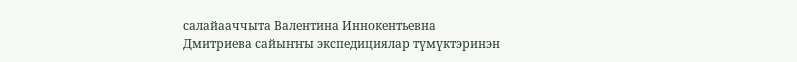салайааччыта Валентина Иннокентьевна Дмитриева сайыҥҥы экспедициялар түмүктэринэн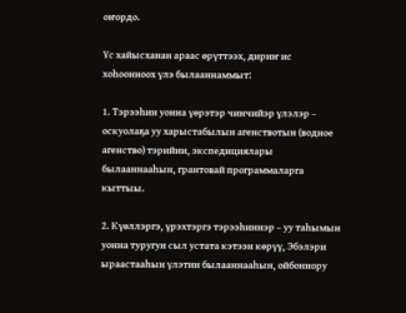оҥордо.

Үс хайысханан араас өрүттээх, дириҥ ис хоһоонноох үлэ былааннаммыт:

1. Тэрээһин уонна үөрэтэр чинчийэр үлэлэр – оскуолаҕа уу харыстабылын агенствотын (водное агенство) тэрийии, экспедициялары былааннааһын, грантовай программаларга кыттыы.

2. Күөллэргэ, үрэхтэргэ тэрээһиннэр – уу таһымын уонна туругун сыл устата кэтээн көрүү, Эбэлэри ыраастааһын үлэтин былааннааһын, ойбоннору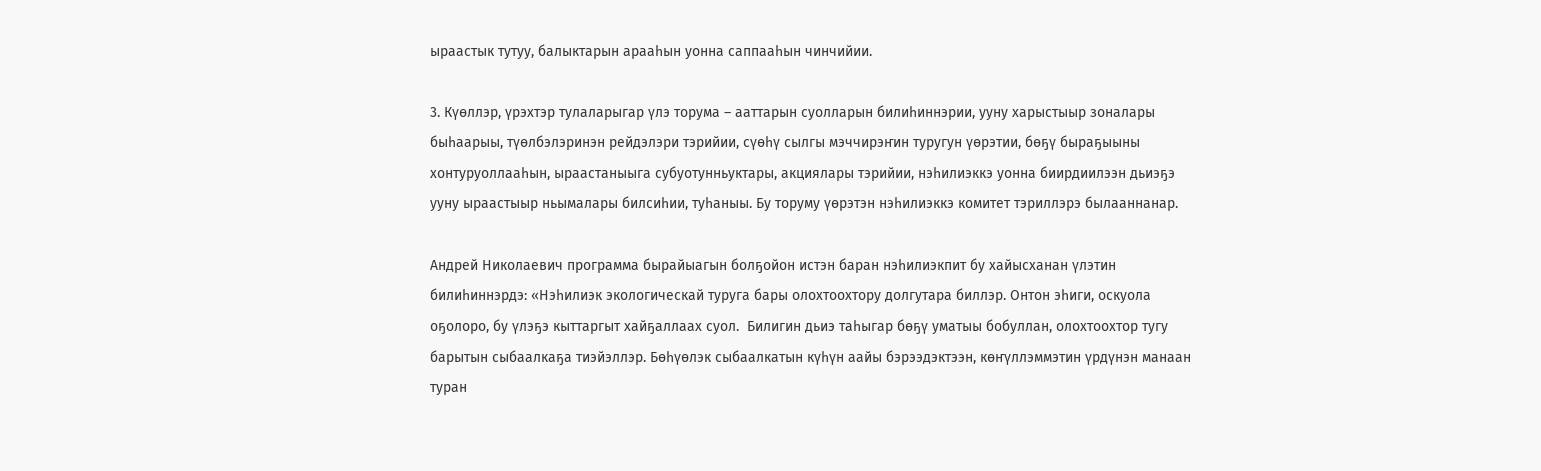ыраастык тутуу, балыктарын арааһын уонна саппааһын чинчийии.

3. Күөллэр, үрэхтэр тулаларыгар үлэ торума – ааттарын суолларын билиһиннэрии, ууну харыстыыр зоналары быһаарыы, түөлбэлэринэн рейдэлэри тэрийии, сүөһү сылгы мэччирэҥин туругун үөрэтии, бөҕү быраҕыыны хонтуруоллааһын, ыраастаныыга субуотунньуктары, акциялары тэрийии, нэһилиэккэ уонна биирдиилээн дьиэҕэ ууну ыраастыыр ньымалары билсиһии, туһаныы. Бу торуму үөрэтэн нэһилиэккэ комитет тэриллэрэ былааннанар.

Андрей Николаевич программа бырайыагын болҕойон истэн баран нэһилиэкпит бу хайысханан үлэтин билиһиннэрдэ: «Нэһилиэк экологическай туруга бары олохтоохтору долгутара биллэр. Онтон эһиги, оскуола оҕолоро, бу үлэҕэ кыттаргыт хайҕаллаах суол.  Билигин дьиэ таһыгар бөҕү уматыы бобуллан, олохтоохтор тугу барытын сыбаалкаҕа тиэйэллэр. Бөһүөлэк сыбаалкатын күһүн аайы бэрээдэктээн, көҥүллэммэтин үрдүнэн манаан туран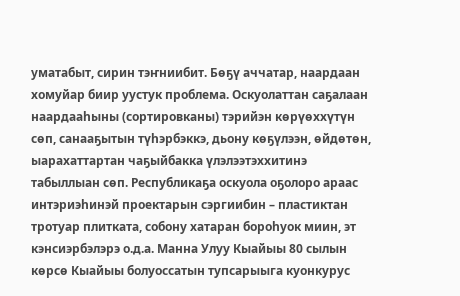уматабыт, сирин тэҥниибит. Бөҕү аччатар, наардаан хомуйар биир уустук проблема. Оскуолаттан саҕалаан наардааһыны (сортировканы) тэрийэн көрүөххүтүн сөп, санааҕытын түһэрбэккэ, дьону көҕүлээн, өйдөтөн, ыарахаттартан чаҕыйбакка үлэлээтэххитинэ табыллыан сөп. Республикаҕа оскуола оҕолоро араас интэриэһинэй проектарын сэргиибин – пластиктан тротуар плитката, собону хатаран бороһуок миин, эт кэнсиэрбэлэрэ о.д.а. Манна Улуу Кыайыы 80 сылын көрсө Кыайыы болуоссатын тупсарыыга куонкурус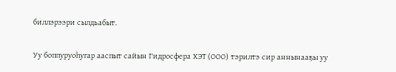биллэрээри сылдьабыт.

Уу боппуруоһугар ааспыт сайын Гидросфера ХЭТ (ООО) тэрилтэ сир аннынааҕы уу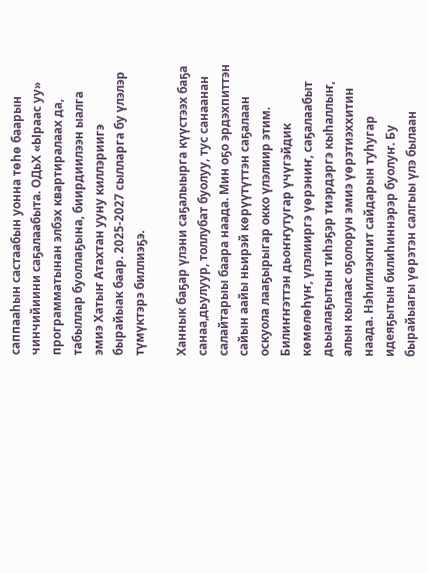саппааһын састаабын уонна төһө баарын чинчийиини саҕалаабыта. ОДьХ «Ыраас уу» программатынан элбэх квартиралаах да, табыллар буоллаҕына, биирдиилээн ыалга  эмиэ Хатыҥ Атахтан ууну киллэриигэ бырайыак баар. 2025-2027 сылларга бу үлэлэр түмүктэрэ биллиэҕэ.

Ханнык баҕар үлэни саҕалыырга күүстээх баҕа санаа,дьулуур, толлубат буолуу, тус санаанан салайтарыы баара наада. Мин оҕо эрдэхпиттэн сайын аайы ньирэй көрүүтүттэн саҕалаан оскуола лааҕырыгар окко үлэлиир этим.   Билиҥҥэттэн дьоҥҥутугар үчүгэйдик көмөлөһүҥ, үлэлииргэ үөрэниҥ, саҕалаабыт дьыалаҕытын тиһэҕэр тиэрдэргэ кыһаллыҥ, алын кылаас оҕолорун эмиэ үөрэтиэххитин наада. Нэһилиэкпит сайдарын туһугар  идеяҕытын билиһиннэрэр буолуҥ. Бу бырайыагы үөрэтэн салгыы үлэ былаан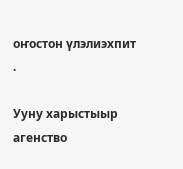оҥостон үлэлиэхпит .

Ууну харыстыыр агенство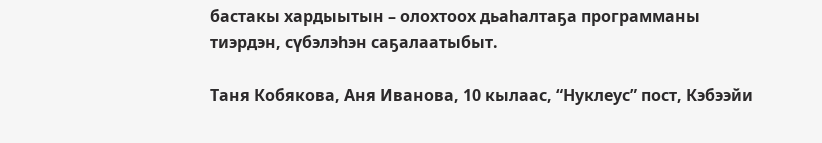бастакы хардыытын – олохтоох дьаһалтаҕа программаны тиэрдэн, сүбэлэһэн саҕалаатыбыт.

Таня Кобякова, Аня Иванова, 10 кылаас, “Нуклеус” пост, Кэбээйи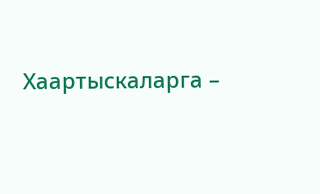Хаартыскаларга –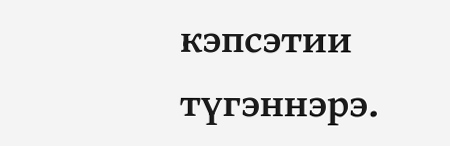кэпсэтии түгэннэрэ.